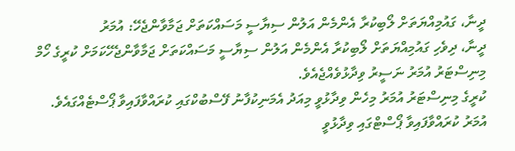ދީނާ، ގައުމިއްޔަތަށް ލޯބިކުރާ އެންމެން އަލުން ސިޔާސީ މަސައްކަތަށް ޖަމާވާންޖެހޭ: އުމަރު
ދީނާ، ދިވެހި ގައުމިއްޔަތަށް ލޯބިކުރާ އެންމެން އަލުން ސިޔާސީ މަސައްކަތަށް ޖަމާވާންޖެހޭކަމަށް ކުރީގެ ހޯމް މިނިސްޓަރު އުމަރު ނަސީރު ވިދާޅުވެއްޖެއެވެ.
ކުރީގެ މިނިސްޓަރު އުމަރު މިހެން ވިދާޅުވީ މިއަދު އެމަނިކުފާނު ފޭސްބުކްގައި ކުރައްވާފައިވާ ޕޯސްޓެއްގައެވެ.
އުމަރު ކުރައްވާފައިވާ ޕޯސްޓްގައި ވިދާޅުވީ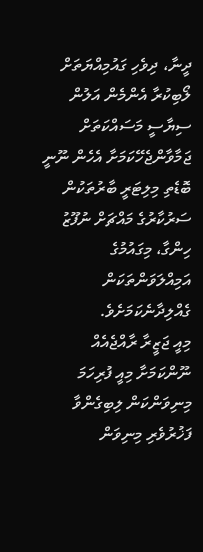ދީނާ، ދިވެހި ގައުމިއްޔަތަށް ލޯބިކުރާ އެންމެން އަލުން ސިޔާސީ މަސައްކަތަށް ޖަމާވާންޖެހޭކަމަށާ އެހެން ނޫނީ ބޮޑެތި މިލިޓަރީ ބާރުތަކުން ސަރުކާރުގެ މައްޗަށް ނުފޫޒު ހިންގާ، މިގައުމުގެ އަމިއްލަވަންތަކަން ގެއްލިދާނެކަމަށެވެ.
މިއީ ޖަޒީރާ ރާއްޖެއެއް ނޫންކަމަށާ މިއީ ފުރިހަމަ މިނިވަންކަން ލިބިގެންވާ ފަޚުރުވެރި މިނިވަން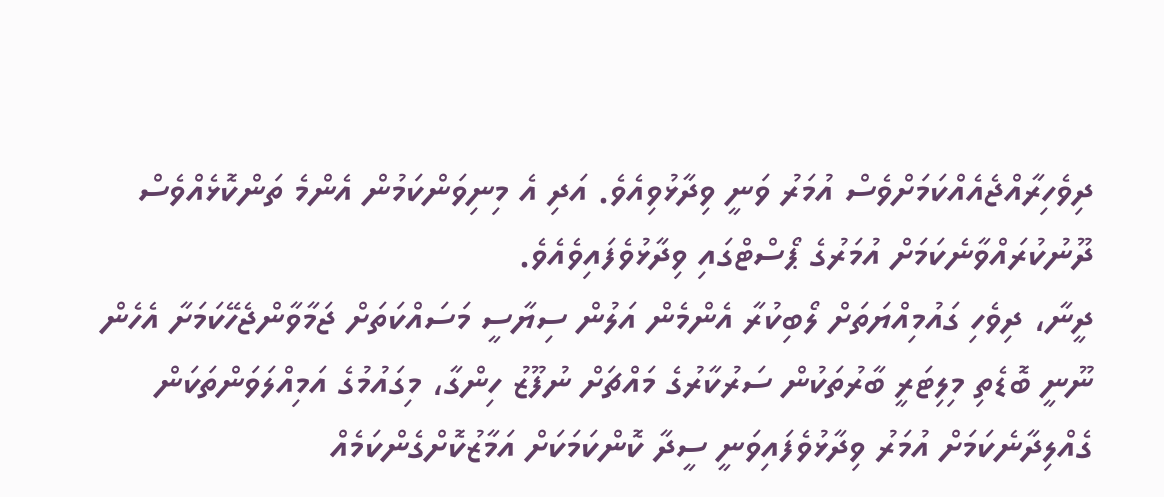ދިވެހިރާއްޖެއެއްކަމަށްވެސް އުމަރު ވަނީ ވިދާޅުވިއެވެ. އަދި އެ މިނިވަންކަމުން އެންމެ ތަންކޮޅެއްވެސް ދޫނުކުރައްވާނެކަމަށް އުމަރުގެ ޕޯސްޓްގައި ވިދާޅުވެފައިވެއެވެ.
ދީނާ، ދިވެހި ގައުމިއްޔަތަށް ލޯބިކުރާ އެންމެން އަލުން ސިޔާސީ މަސައްކަތަށް ޖަމާވާންޖެހޭކަމަށާ އެހެން ނޫނީ ބޮޑެތި މިލިޓަރީ ބާރުތަކުން ސަރުކާރުގެ މައްޗަށް ނުފޫޒު ހިންގާ، މިގައުމުގެ އަމިއްލަވަންތަކަން ގެއްލިދާނެކަމަށް އުމަރު ވިދާޅުވެފައިވަނީ ސީދާ ކޮންކަމަކަށް އަމާޒުކޮށްގެންކަމެއް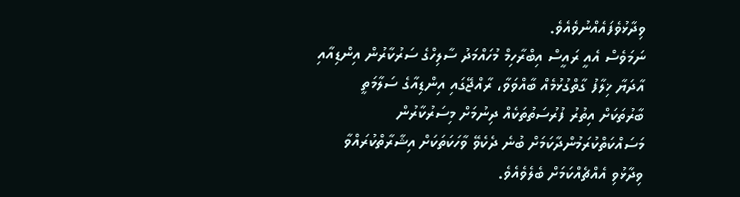ވިދާޅުވެފައެއްނުވެއެވެ.
ނަމަވެސް އެއީ ރައީސް އިބްރާހިމް މުހައްމަދު ސާލިހްގެ ސަރުކާރުން އިންޑިއާއި އާދަޔާ ޚިލާފު ގާތްގުޅުމެއް ބާއްވަވާ، ރާއްޖޭގައި އިންޑިއާގެ ސަލާމަތީ ބާރުތަކަށް އިތުރު ފުރުސަތުތަކެއް ދިނުމަށް މިސަރުކާރުން މަސައްކަތްކުރަމުންދާކަމަށް ބުނެ ދެކެވޭ ވާހަކަތަކަށް އިޝާރާތްކުރައްވާ ވިދާޅުވި އެއްޗެއްކަމަށް ބެލެވެއެވެ.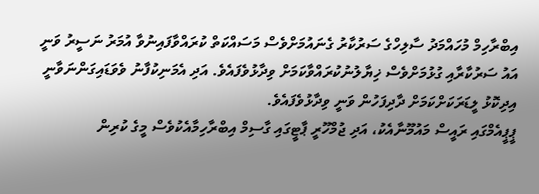އިބްރާހިމް މުހައްމަދު ސާލިހްގެ ސަރުކާރު ގެނައުމަށްވެސް މަސައްކަތް ކުރައްވާފައިނުވާ އުމަރު ނަސީރު ވަނީ އައު ސަރުކާރާއި ގުޅުމަށްވެސް ޚިޔާލުނުކުރައްވާކަމަށް ވިދާޅުވެފައެވެ. އަދި އެމަނިކުފާނު ވެވަޑައިގަންނަވާނީ އިދިކޮޅު ލީޑަރަކަށްކަމަށް ދާދިފަހުން ވަނީ ވިދާޅުވެފައެވެ.
ޕީޕީއެމްގައި ރައީސް މައުމޫނާއެކު، އަދި ޖުމްހޫރީ ޕާޓީގައި ގާސިމް އިބްރާހިމާއެކުވެސް މީގެ ކުރިން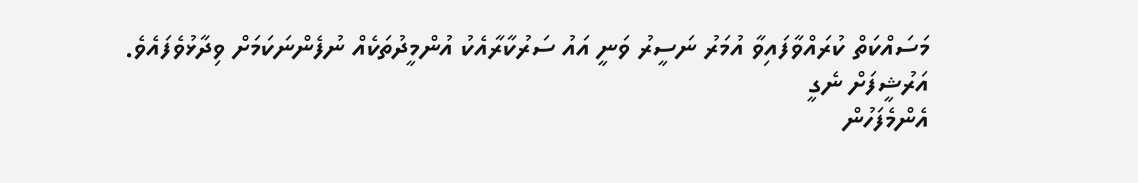މަސައްކަތް ކުރައްވާފައިވާ އުމަރު ނަސީރު ވަނީ އައު ސަރުކާރާއެކު އުންމީދުތަކެއް ނުފެންނަކަމަށް ވިދާޅުވެފައެވެ.
އަރުޝީފަށް ނެގީ
އެންމެފަހުން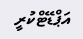އަޕްޑޭޓްކުރީ